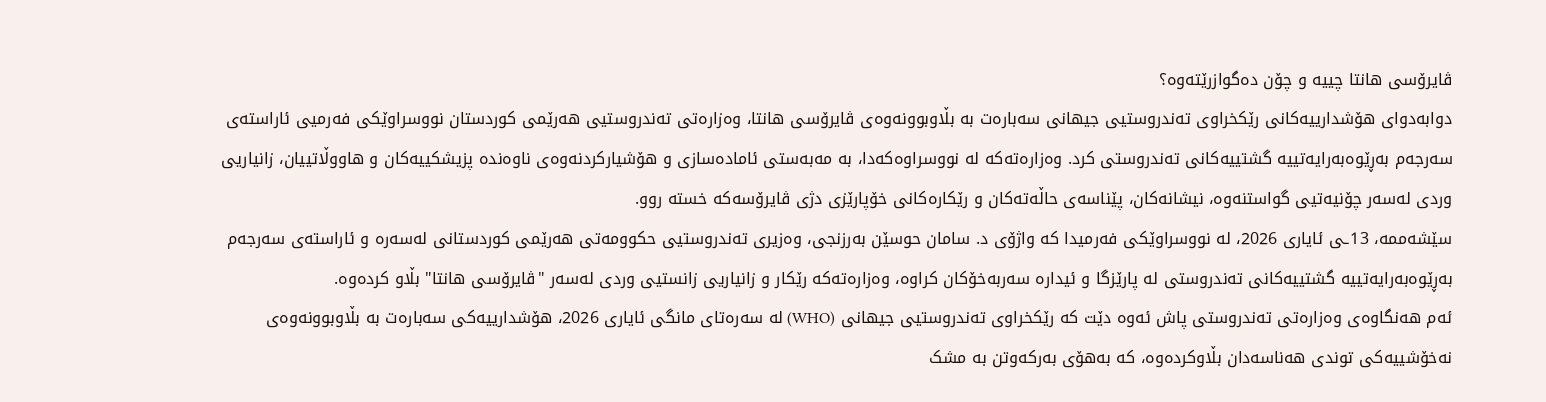ڤایرۆسی هانتا چییە و چۆن دەگوازرێتەوە؟
دوابەدوای هۆشدارییەکانی رێکخراوی تەندروستیی جیهانی سەبارەت بە بڵاوبوونەوەی ڤایرۆسی هانتا، وەزارەتی تەندروستیی هەرێمی کوردستان نووسراوێکی فەرمیی ئاراستەی سەرجەم بەڕێوەبەرایەتییە گشتییەکانی تەندروستی کرد. وەزارەتەکە لە نووسراوەکەدا، بە مەبەستی ئامادەسازی و هۆشیارکردنەوەی ناوەندە پزیشکییەکان و هاووڵاتییان، زانیاریی وردی لەسەر چۆنیەتیی گواستنەوە، نیشانەکان، پێناسەی حاڵەتەکان و رێکارەکانی خۆپارێزی دژی ڤایرۆسەکە خستە روو.
سێشەممە، 13ـی ئایاری 2026، لە نووسراوێکی فەرمیدا کە واژۆی د. سامان حوسێن بەرزنجی، وەزیری تەندروستیی حکوومەتی هەرێمی کوردستانی لەسەرە و ئاراستەی سەرجەم بەڕێوەبەرایەتییە گشتییەکانی تەندروستی لە پارێزگا و ئیدارە سەربەخۆکان کراوە، وەزارەتەکە رێکار و زانیاریی زانستیی وردی لەسەر "ڤایرۆسی هانتا" بڵاو کردەوە.
ئەم هەنگاوەی وەزارەتی تەندروستی پاش ئەوە دێت کە رێکخراوی تەندروستیی جیهانی (WHO) لە سەرەتای مانگی ئایاری 2026، هۆشدارییەکی سەبارەت بە بڵاوبوونەوەی نەخۆشییەکی توندی هەناسەدان بڵاوکردەوە، کە بەهۆی بەرکەوتن بە مشک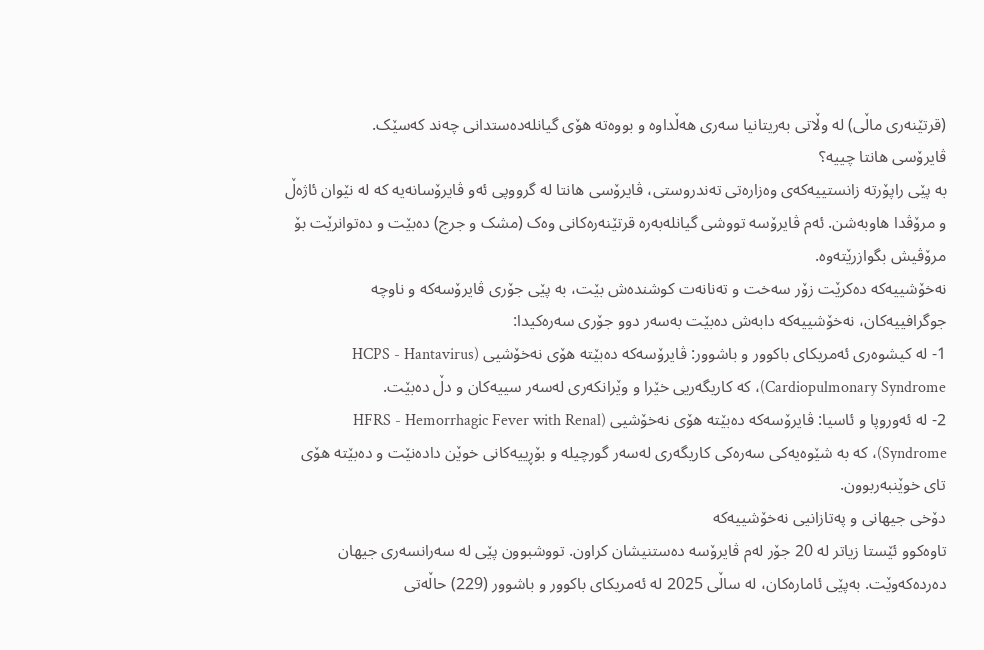(قرتێنەری ماڵی) لە وڵاتی بەریتانیا سەری هەڵداوە و بووەتە هۆی گیانلەدەستدانی چەند کەسێک.
ڤایرۆسی هانتا چییە؟
بە پێی راپۆرتە زانستییەکەی وەزارەتی تەندروستی، ڤایرۆسی هانتا لە گرووپی ئەو ڤایرۆسانەیە کە لە نێوان ئاژەڵ و مرۆڤدا هاوبەشن. ئەم ڤایرۆسە تووشی گیانلەبەرە قرتێنەرەکانی وەک (مشک و جرج) دەبێت و دەتوانرێت بۆ مرۆڤیش بگوازرێتەوە.
نەخۆشییەکە دەکرێت زۆر سەخت و تەنانەت کوشندەش بێت، بە پێی جۆری ڤایرۆسەکە و ناوچە جوگرافییەکان، نەخۆشییەکە دابەش دەبێت بەسەر دوو جۆری سەرەکیدا:
1- لە کیشوەری ئەمریکای باکوور و باشوور: ڤایرۆسەکە دەبێتە هۆی نەخۆشیی (HCPS - Hantavirus Cardiopulmonary Syndrome)، کە کاریگەریی خێرا و وێرانکەری لەسەر سییەکان و دڵ دەبێت.
2- لە ئەوروپا و ئاسیا: ڤایرۆسەکە دەبێتە هۆی نەخۆشیی (HFRS - Hemorrhagic Fever with Renal Syndrome)، کە بە شێوەیەکی سەرەکی کاریگەری لەسەر گورچیلە و بۆڕییەکانی خوێن دادەنێت و دەبێتە هۆی تای خوێنبەربوون.
دۆخی جیهانی و پەتازانیی نەخۆشییەکە
تاوەکوو ئێستا زیاتر لە 20 جۆر لەم ڤایرۆسە دەستنیشان کراون. تووشبوون پێی لە سەرانسەری جیهان دەردەکەوێت. بەپێی ئامارەکان، لە ساڵی 2025 لە ئەمریکای باکوور و باشوور (229) حاڵەتی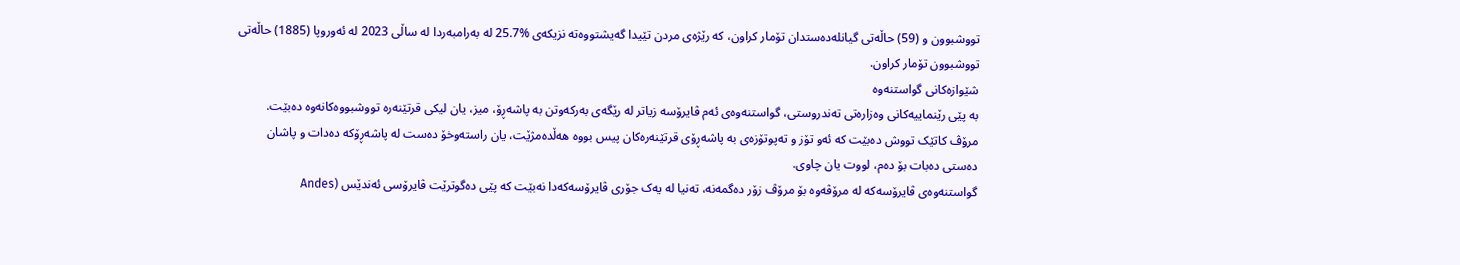تووشبوون و (59) حاڵەتی گیانلەدەستدان تۆمار کراون، کە رێژەی مردن تێیدا گەیشتووەتە نزیکەی %25.7 لە بەرامبەردا لە ساڵی 2023 لە ئەوروپا (1885) حاڵەتی تووشبوون تۆمار کراون.
شێوازەکانی گواستنەوە
بە پێی رێنماییەکانی وەزارەتی تەندروستی، گواستنەوەی ئەم ڤایرۆسە زیاتر لە رێگەی بەرکەوتن بە پاشەڕۆ، میز، یان لیکی قرتێنەرە تووشبووەکانەوە دەبێت.
مرۆڤ کاتێک تووش دەبێت کە ئەو تۆز و تەپوتۆزەی بە پاشەڕۆی قرتێنەرەکان پیس بووە هەڵدەمژێت، یان راستەوخۆ دەست لە پاشەڕۆکە دەدات و پاشان دەستی دەبات بۆ دەم، لووت یان چاوی.
گواستنەوەی ڤایرۆسەکە لە مرۆڤەوە بۆ مرۆڤ زۆر دەگمەنە، تەنیا لە یەک جۆری ڤایرۆسەکەدا نەبێت کە پێی دەگوترێت ڤایرۆسی ئەندێس (Andes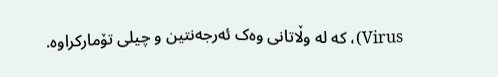Virus)، کە لە وڵاتانی وەک ئەرجەنتین و چیلی تۆمارکراوە.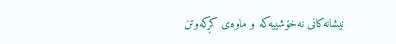نیشانەکانی نەخۆشییەکە و ماوەی کڕکەوتن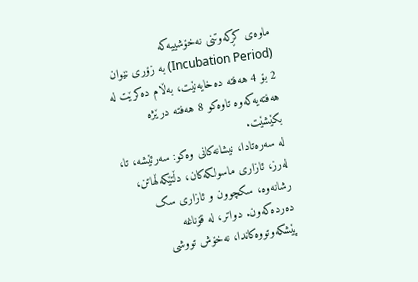ماوەی کڕکەوتنی نەخۆشییەکە (Incubation Period) بە زۆری نێوان 2 بۆ 4 هەفتە دەخایەنێت، بەڵام دەکرێت لە هەفتەیەکەوە تاوەکو 8 هەفتە درێژە بکێشێت.
لە سەرەتادا، نیشانەکانی وەکو: سەرئێشە، تا، لەرز، ئازاری ماسولکەکان، دڵتێکەڵهاتن، رشانەوە، سکچوون و ئازاری سک دەردەکەون. دواتر، لە قۆناغە پێشکەوتووەکاندا، نەخۆش تووشی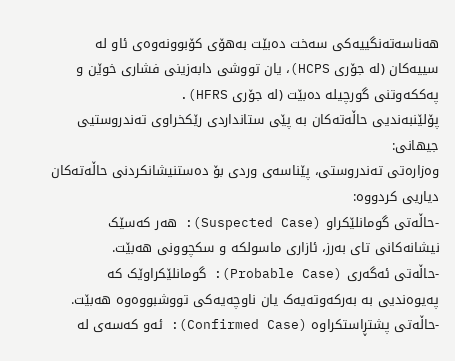هەناسەتەنگییەکی سەخت دەبێت بەهۆی کۆبوونەوەی ئاو لە سییەکان (لە جۆری HCPS)، یان تووشی دابەزینی فشاری خوێن و پەککەوتنی گورچیلە دەبێت (لە جۆری HFRS).
پۆلێنبەندیی حاڵەتەکان بە پێی ستانداردی رێکخراوی تەندروستیی جیهانی:
وەزارەتی تەندروستی، پێناسەی وردی بۆ دەستنیشانکردنی حاڵەتەکان دیاریی کردووە:
-حاڵەتی گومانلێکراو (Suspected Case): هەر کەسێک نیشانەکانی تای بەرز، ئازاری ماسولکە و سکچوونی هەبێت.
-حاڵەتی ئەگەری (Probable Case): گومانلێکراوێک کە پەیوەندیی بە بەرکەوتەیەک یان ناوچەیەکی تووشبووەوە هەبێت.
-حاڵەتی پشتڕاستکراوە (Confirmed Case): ئەو کەسەی لە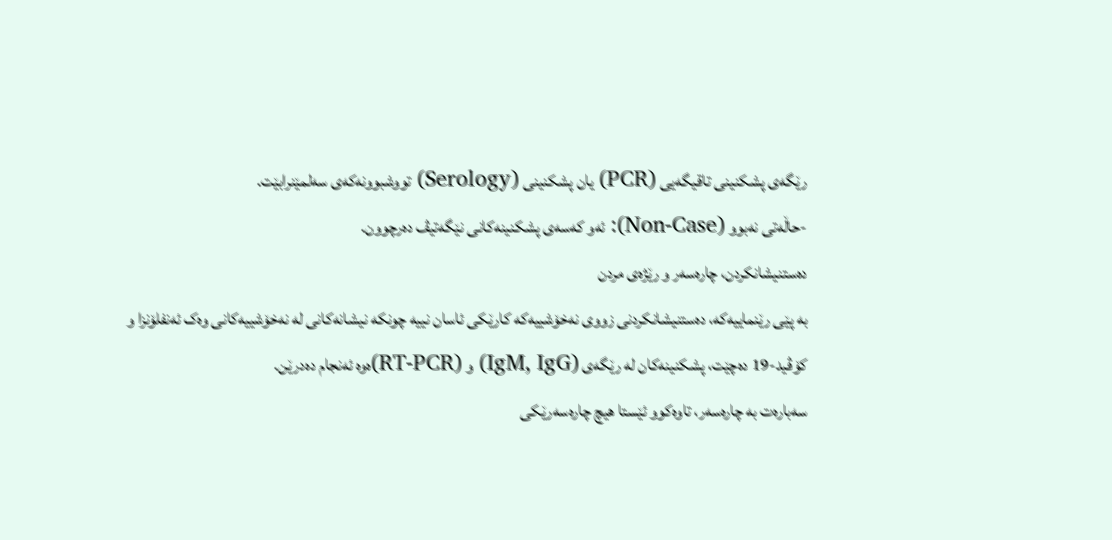رێگەی پشکنینی تاقیگەیی (PCR) یان پشکنینی (Serology) تووشبوونەکەی سەلمێنرابێت.
-حاڵەتی نەبوو (Non-Case): ئەو کەسەی پشکنینەکانی نێگەتیڤ دەرچوون.
دەستنیشانکردن، چارەسەر و رێژەی مردن
بە پێی رێنماییەکە، دەستنیشانکردنی زووی نەخۆشییەکە کارێکی ئاسان نییە چونکە نیشانەکانی لە نەخۆشییەکانی وەک ئەنفلۆنزا و کۆڤید-19 دەچێت، پشکنینەکان لە رێگەی (IgM, IgG) و (RT-PCR)ەوە ئەنجام دەدرێن.
سەبارەت بە چارەسەر، تاوەکوو ئێستا هیچ چارەسەرێکی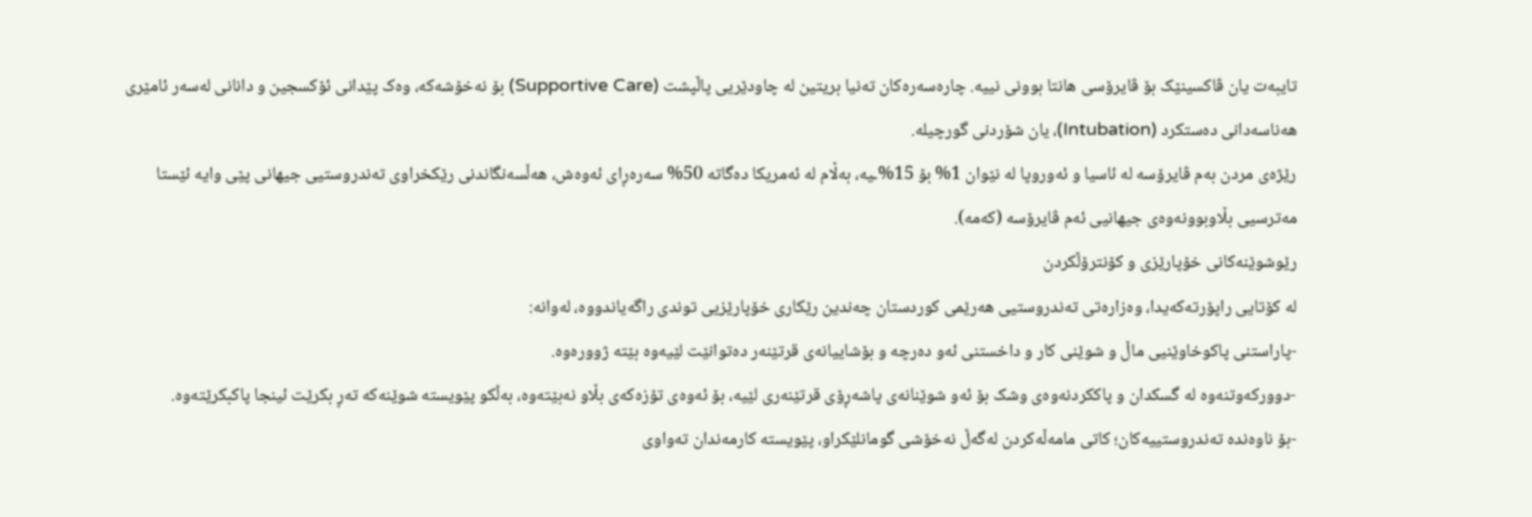تایبەت یان ڤاکسینێک بۆ ڤایرۆسی هانتا بوونی نییە. چارەسەرەکان تەنیا بریتین لە چاودێریی پاڵپشت (Supportive Care) بۆ نەخۆشەکە، وەک پێدانی ئۆکسجین و دانانی لەسەر ئامێری هەناسەدانی دەستکرد (Intubation)، یان شۆردنی گورچیلە.
رێژەی مردن بەم ڤایرۆسە لە ئاسیا و ئەوروپا لە نێوان 1% بۆ 15%ـیە، بەڵام لە ئەمریکا دەگاتە 50% سەرەڕای ئەوەش، هەڵسەنگاندنی رێکخراوی تەندروستیی جیهانی پێی وایە ئێستا مەترسیی بڵاوبوونەوەی جیهانیی ئەم ڤایرۆسە (کەمە).
رێوشوێنەکانی خۆپارێزی و کۆنترۆڵکردن
لە کۆتایی راپۆرتەکەیدا، وەزارەتی تەندروستیی هەرێمی کوردستان چەندین رێکاری خۆپارێزیی توندی راگەیاندووە، لەوانە:
-پاراستنی پاکوخاوێنیی ماڵ و شوێنی کار و داخستنی ئەو دەرچە و بۆشاییانەی قرتێنەر دەتوانێت لێیەوە بێتە ژوورەوە.
-دوورکەوتنەوە لە گسکدان و پاککردنەوەی وشک بۆ ئەو شوێنانەی پاشەڕۆی قرتێنەری لێیە، بۆ ئەوەی تۆزەکەی بڵاو نەبێتەوە، بەڵکو پێویستە شوێنەکە تەڕ بکرێت ئینجا پاکبکرێتەوە.
-بۆ ناوەندە تەندروستییەکان؛ کاتی مامەڵەکردن لەگەڵ نەخۆشی گومانلێکراو، پێویستە کارمەندان تەواوی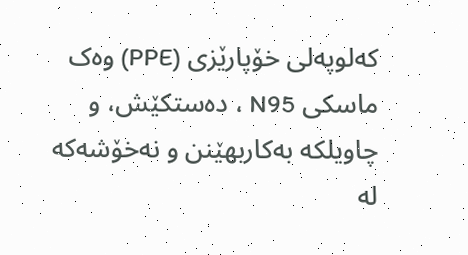کەلوپەلی خۆپارێزی (PPE) وەک ماسکی N95 ، دەستکێش، و چاویلکە بەکاربهێنن و نەخۆشەکە لە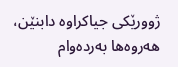ژوورێکی جیاکراوە دابنێن، هەروەها بەردەوام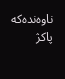ناوەندەکە پاکژ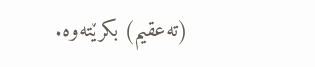(تەعقیم) بکرێتەوە.